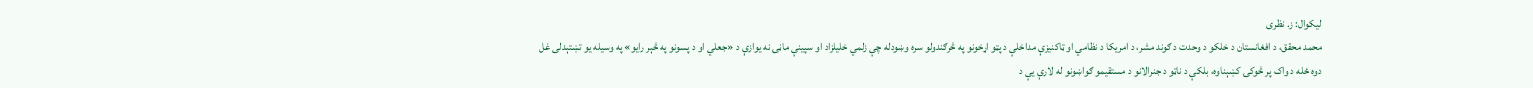لیکوال: ز. نظری
محمد محقق، د افغانستان د خلکو د وحدت د ګوند مشر، د امریکا د نظامي او ټاکنیزې مداخلې د پټو اړخونو په څرګندولو سره وښودله چې زلمي خلیلزاد او سپینې ماڼۍ نه یوازې د «جعلي او د پسونو په څېر رایو» په وسیله یو تښتېدلی غل دوه ځله د واک پر څوکۍ کښېناوه، بلکې د ناټو د جنرالانو د مستقیمو ګواښونو له لارې یې د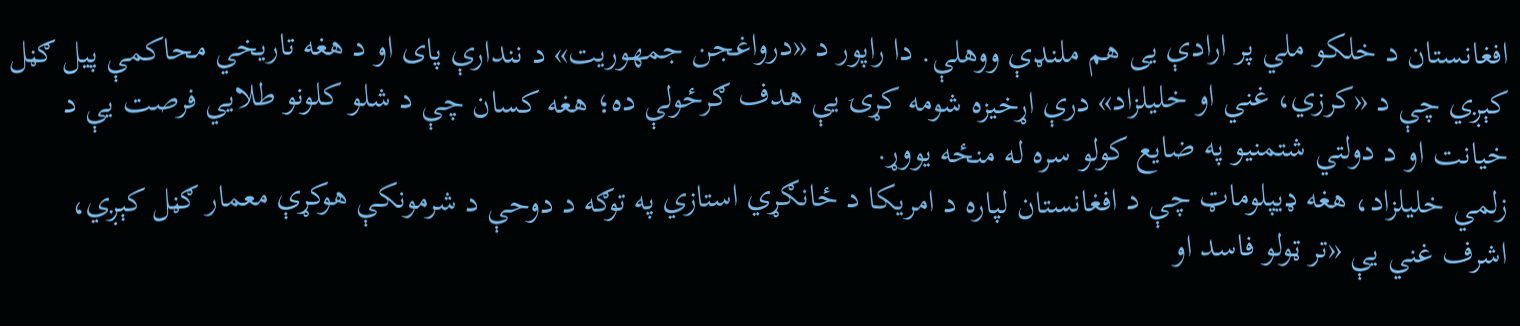افغانستان د خلکو ملي پر ارادې یی هم ملنډې ووهلې. دا راپور د «درواغجن جمهوریت» د نندارې پای او د هغه تاریخي محاکمې پیل ګڼل کېږي چې د «کرزي، غني او خلیلزاد» درې اړخیزه شومه کړۍ یې هدف ګرځولې ده؛ هغه کسان چې د شلو کلونو طلایي فرصت یې د خیانت او د دولتي شتمنیو په ضایع کولو سره له منځه یووړ.
زلمي خلیلزاد، هغه ډیپلوماټ چې د افغانستان لپاره د امریکا د ځانګړي استازي په توګه د دوحې د شرمونکې هوکړې معمار ګڼل کېږي، اشرف غني یې «تر ټولو فاسد او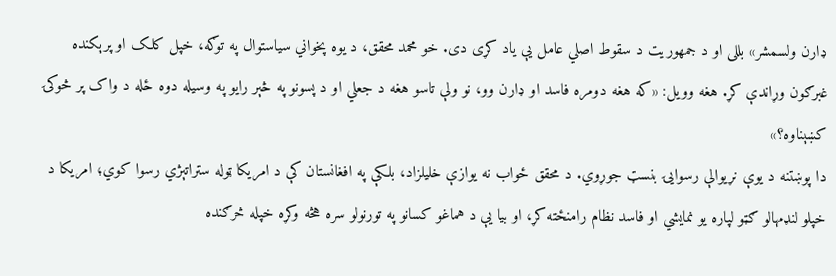ډارن ولسمشر» بللی او د جمهوریت د سقوط اصلي عامل یې یاد کړی دی. خو محمد محقق، د یوه پخواني سیاستوال په توګه، خپل کلک او پرېکنده غبرګون وړاندې کړ. هغه وویل: «که هغه دومره فاسد او ډارن وو، نو ولې تاسو هغه د جعلي او د پسونو په څېر رایو په وسیله دوه ځله د واک پر څوکۍ کښېناوه؟»
دا پوښتنه د یوې نړیوالې رسوايۍ بنسټ جوړوي. د محقق ځواب نه یوازې خلیلزاد، بلکې په افغانستان کې د امریکا ټوله ستراتېژي رسوا کوي؛ امریکا د خپلو لنډمهالو ګټو لپاره یو نمایشي او فاسد نظام رامنځته کړ، او بیا یې د هماغو کسانو په تورنولو سره هڅه وکړه خپله څرګنده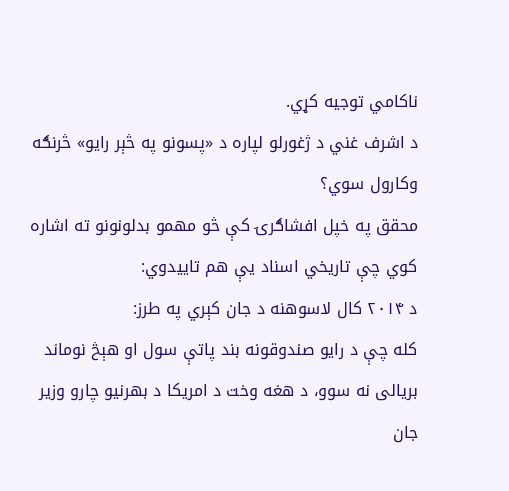ناکامي توجیه کړي.
د اشرف غني د ژغورلو لپاره د «پسونو په څېر رایو» څرنګه وکارول سوي؟
محقق په خپل افشاګرۍ کې څو مهمو بدلونونو ته اشاره کوي چې تاریخي اسناد یې هم تاییدوي:
د ۲۰۱۴ کال لاسوهنه د جان کېري په طرز:
کله چې د رایو صندوقونه بند پاتې سول او هېڅ نوماند بریالی نه سوو، د هغه وخت د امریکا د بهرنیو چارو وزیر جان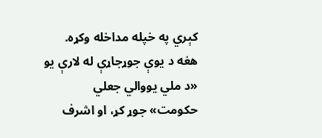کېري په خپله مداخله وکړه. هغه د یوې جوړجاړې له لارې یو «د ملي یووالي جعلي حکومت» جوړ کړ، او اشرف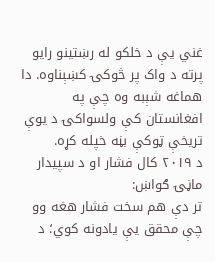غني یې د خلکو له رښتینو رایو پرته د واک پر څوکۍ کښېناوه. دا هماغه شېبه وه چې په افغانستان کې ولسواکۍ د یوې تریخې ټوکې بڼه خپله کړه.
د ۲۰۱۹ کال فشار او د سپیدار ماڼۍ ګواښ:
تر دې هم سخت فشار هغه وو چې محقق یې یادونه کوي؛ د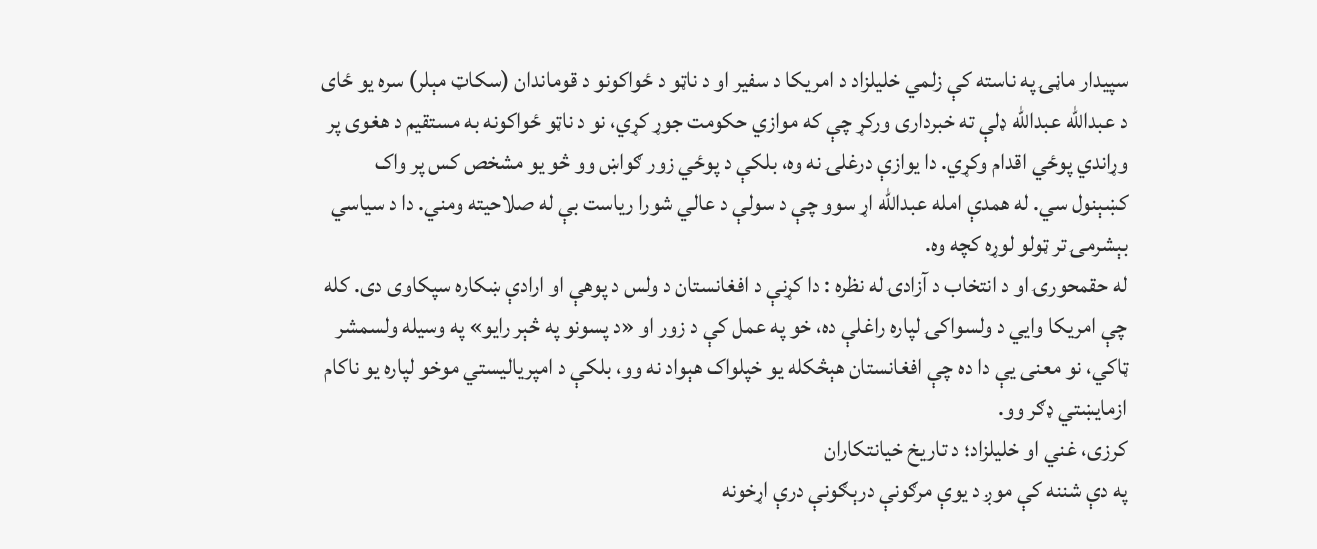سپیدار ماڼۍ په ناسته کې زلمي خلیلزاد د امریکا د سفیر او د ناټو د ځواکونو د قوماندان (سکاټ مېلر) سره یو ځای د عبدالله عبدالله ډلې ته خبرداری ورکړ چې که موازي حکومت جوړ کړي، نو د ناټو ځواکونه به مستقیم د هغوی پر وړاندي پوځي اقدام وکړي. دا یوازې درغلۍ نه وه، بلکې د پوځي زور ګواښ وو څو یو مشخص کس پر واک کښېنول سي. له همدې امله عبدالله اړ سوو چې د سولې د عالي شورا ریاست بې له صلاحیته ومني. دا د سیاسي بېشرمۍ تر ټولو لوړه کچه وه.
له حقمحورۍ او د انتخاب د آزادۍ له نظره : دا کړنې د افغانستان د ولس د پوهې او ارادې ښکاره سپکاوی دی. کله چې امریکا وايي د ولسواکۍ لپاره راغلې ده، خو په عمل کې د زور او «د پسونو په څېر رایو» په وسیله ولسمشر ټاکي، نو معنی یې دا ده چې افغانستان هېڅکله یو خپلواک هېواد نه وو، بلکې د امپریالیستي موخو لپاره یو ناکام ازمایښتي ډګر وو.
کرزی، غني او خلیلزاد؛ د تاریخ خیانتکاران
په دې شننه کې موږ د یوې مرګونې درېګونې درې اړخونه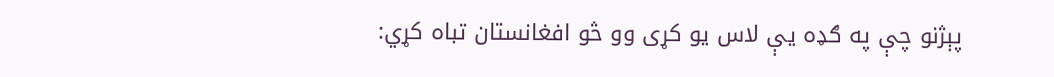پېژنو چې په ګډه یې لاس یو کړی وو څو افغانستان تباه کړي: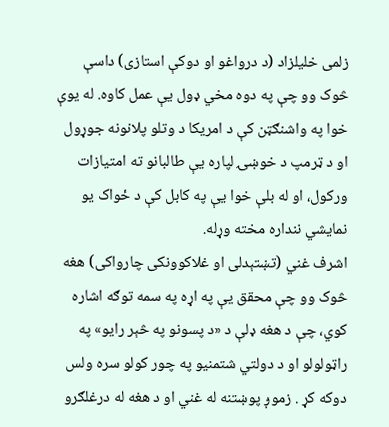زلمی خلیلزاد (د درواغو او دوکې استازی) داسې څوک وو چې په دوه مخي ډول یې عمل کاوه. له یوې خوا په واشنګټن کې د امریکا د وتلو پلانونه جوړول او د ټرمپ د خوښۍ لپاره یې طالبانو ته امتیازات ورکول، او له بلې خوا یې په کابل کې د ځواک یو نمایشي ننداره مخته وړله.
اشرف غني (تښتېدلی او غلاکوونکی چارواکی) هغه څوک وو چې محقق یې په اړه په سمه توګه اشاره کوي، چې د هغه ډلې د «د پسونو په څېر رایو» په راټولولو او د دولتي شتمنیو په چور کولو سره ولس دوکه کړ . زموږ پوښتنه له غني او د هغه له درغلګرو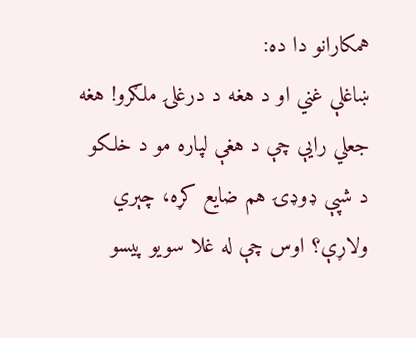همکارانو دا ده:
ښاغلې غني او د هغه د درغلۍ ملګرو! هغه جعلي رایې چې د هغې لپاره مو د خلکو د شپې ډوډۍ هم ضایع کړه، چېري ولاړې؟ اوس چې له غلا سویو پیسو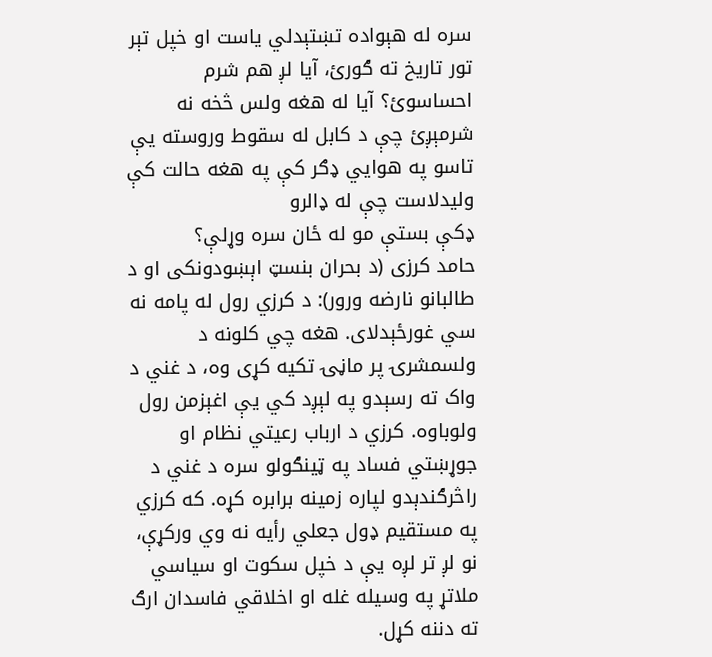سره له هېواده تښتېدلي یاست او خپل تېر تور تاریخ ته ګورئ، آیا لږ هم شرم احساسوئ؟ آیا له هغه ولس څخه نه شرمېږئ چې د کابل له سقوط وروسته یې تاسو په هوايي ډګر کې په هغه حالت کې ولیدلاست چې له ډالرو
ډکې بستې مو له ځان سره وړلې؟
حامد کرزی (د بحران بنسټ اېښودونکی او د طالبانو نارضه ورور): د کرزي رول له پامه نه سي غورځېدلای. هغه چي کلونه د ولسمشرۍ پر ماڼۍ تکیه کړی وه، د غني د واک ته رسېدو په لېږد کي يې اغېزمن رول ولوباوه. کرزي د ارباب رعیتي نظام او جوړښتي فساد په ټينګولو سره د غني د راڅرګندېدو لپاره زمينه برابره کړه. که کرزي په مستقيم ډول جعلي رأيه نه وي ورکړې، نو لږ تر لږه يې د خپل سکوت او سياسي ملاتړ په وسيله غله او اخلاقي فاسدان ارګ ته دننه کړل.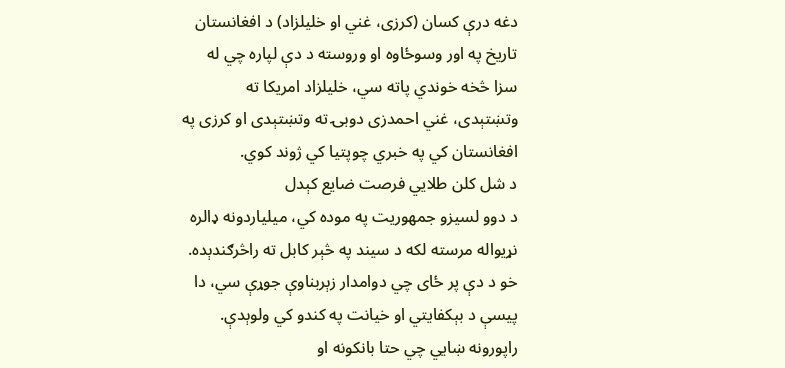دغه درې کسان (کرزی، غني او خليلزاد) د افغانستان تاريخ په اور وسوځاوه او وروسته د دې لپاره چي له سزا څخه خوندي پاته سي، خليلزاد امريکا ته وتښتېدی، غني احمدزی دوبۍ ته وتښتېدی او کرزی په افغانستان کي په خبري چوپتيا کي ژوند کوي.
د شل کلن طلایي فرصت ضايع کېدل
د دوو لسيزو جمهوريت په موده کي، ميلياردونه ډالره نړيواله مرسته لکه د سيند په څېر کابل ته راڅرګندېده. خو د دې پر ځای چي دوامدار زېربناوې جوړې سي، دا پيسې د بېکفايتي او خيانت په کندو کي ولوېدې.
راپورونه ښايي چي حتا بانکونه او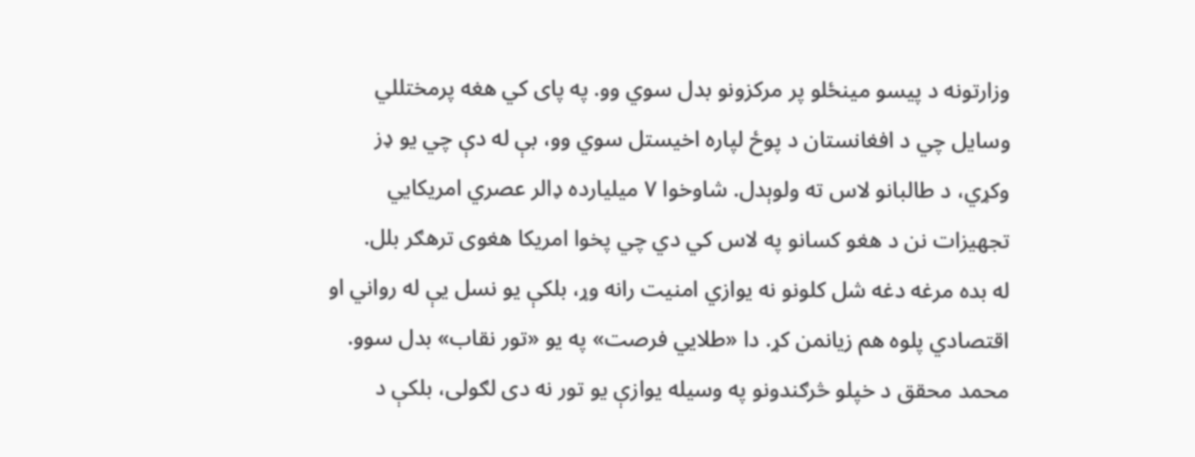وزارتونه د پيسو مينځلو پر مرکزونو بدل سوي وو. په پای کي هغه پرمختللي وسايل چي د افغانستان د پوځ لپاره اخيستل سوي وو، بې له دې چي يو ډز وکړي، د طالبانو لاس ته ولوېدل. شاوخوا ۷ ميليارده ډالر عصري امريکايي تجهيزات نن د هغو کسانو په لاس کي دي چي پخوا امريکا هغوی ترهګر بلل.
له بده مرغه دغه شل کلونو نه يوازي امنيت رانه وړ، بلکې يو نسل يې له رواني او اقتصادي پلوه هم زيانمن کړ. دا «طلایي فرصت» په يو «تور نقاب» بدل سوو.
محمد محقق د خپلو څرګندونو په وسيله يوازې يو تور نه دی لګولی، بلکې د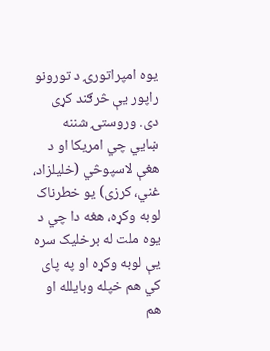يوه امپراتورۍ د تورونو راپور يې څرګند کړی دی. وروستۍ شننه ښايي چي امريکا او د هغې لاسپوڅي (خليلزاد، غني، کرزی) يو خطرناک لوبه وکړه، هغه دا چي د يوه ملت له برخليک سره يې لوبه وکړه او په پای کي هم خپله وبايلله او هم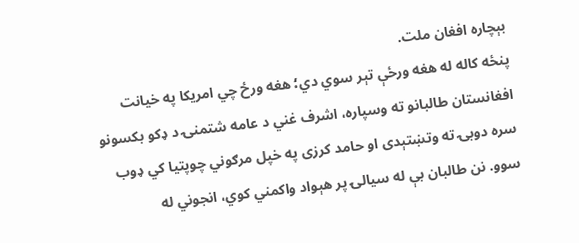بېچاره افغان ملت.
پنځه کاله له هغه ورځې تېر سوي دي؛ هغه ورځ چي امريکا په خيانت افغانستان طالبانو ته وسپاره، اشرف غني د عامه شتمنۍ د ډکو بکسونو سره دوبۍ ته وتښتېدی او حامد کرزی په خپل مرګوني چوپتيا کي ډوب سوو. نن طالبان بې له سيالۍ پر هېواد واکمني کوي، انجوني له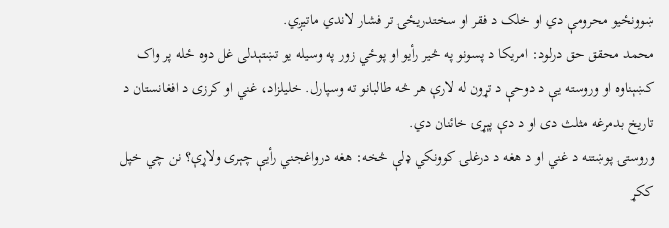ښوونځيو محرومې دي او خلک د فقر او سختدريځۍ تر فشار لاندي ماتيږي.
محمد محقق حق درلود: امريکا د پسونو په څیر رأيو او پوځي زور په وسيله يو تښتېدلی غل دوه ځله پر واک کښېناوه او وروسته يې د دوحې د تړون له لارې هر څه طالبانو ته وسپارل. خليلزاد، غني او کرزی د افغانستان د تاريخ بدمرغه مثلث دی او د دې پېړۍ خائنان دي.
وروستۍ پوښتنه د غني او د هغه د درغلۍ کوونکي ډلې څخه: هغه درواغجني رأيې چېری ولاړې؟ نن چي خپل ککړ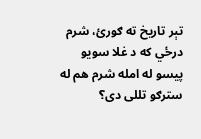تېر تاريخ ته ګورئ، شرم درځي که د غلا سویو پيسو له امله شرم هم له سترګو تللی دی؟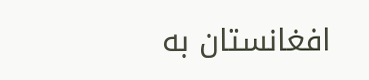افغانستان به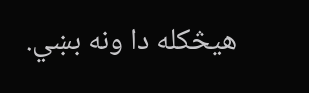هيڅکله دا ونه بښي.